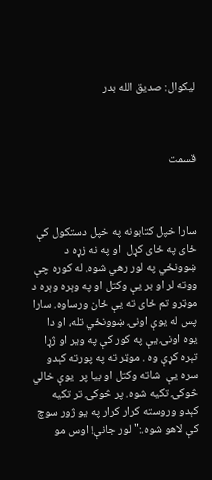ليكوال: صديق الله بدر



قسمت



سارا خپل كتابونه په خپل دستكول كې ځاى په ځاى كړل  او په نه زړه د ښوونځي په لور رهي شوه. له كوره چې ووته لر او بر يې وكتل او په وېره وېره د موټرو تم ځاى ته يې ځان ورساوه. سارا پس له يوې اونۍ ښوونځي تله، او دا يوه اونۍ يې په كور كې په وير او ژړا تېره كړې وه . موټر ته په پورته كېدو سره يې  شاته وكتل او بيا پر  يوې خالي څوكۍ تكيه شوه. پر څوكۍ تر تكيه كېدو وروسته كرار كرار په يو ژور سوچ كې لاهو شوه.:" لور جانې! اوس مو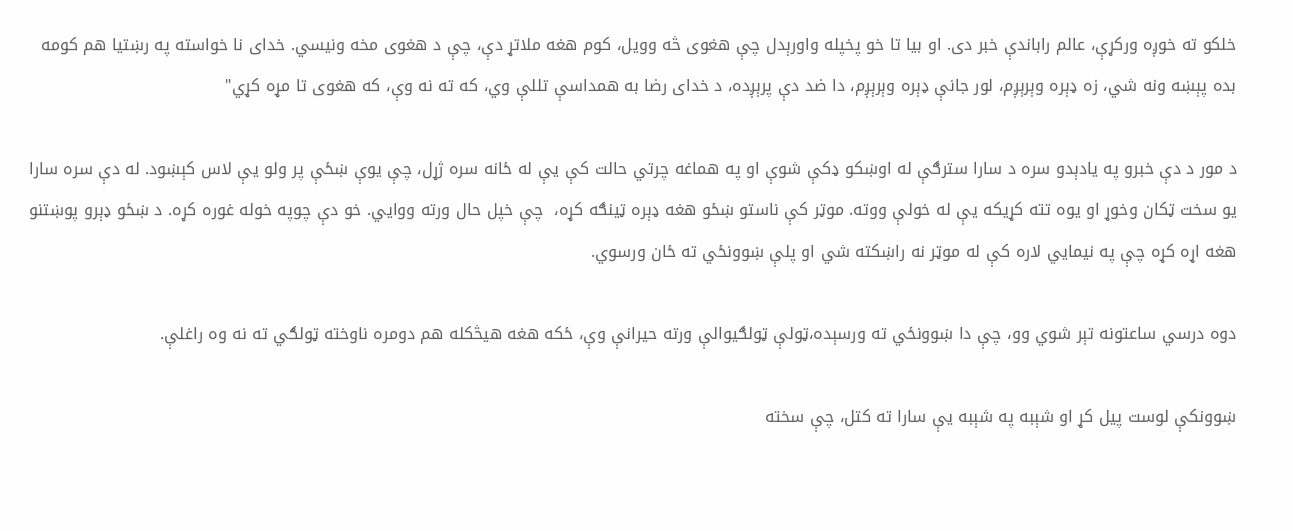خلكو ته خوږه وركړې، عالم راباندې خبر دى. او بيا تا خو پخپله واورېدل چې هغوى څه وويل، كوم هغه ملاتړ دې، چې د هغوى مخه ونيسي. خداى نا خواسته په رښتيا هم كومه بده پېښه ونه شي، زه ډېره وېرېږم، لور جانې ډېره وېرېږم، دا ضد دې پرېږده، د خداى رضا به همداسې تللې وي، كه ته نه وې، كه هغوى تا مړه كړي"

د مور د دې خبرو په يادېدو سره د سارا سترګې له اوښكو ډكې شوې او په هماغه چرتي حالت كې يې له ځانه سره ژړل، چې يوې ښځې پر ولو يې لاس كېښود. له دې سره سارا يو سخت ټكان وخوړ او يوه تته كړيكه يې له خولې ووته. موټر كې ناستو ښځو هغه ډېره ټينګه كړه،  چې خپل حال ورته ووايي. خو دې چوپه خوله غوره كړه. د ښځو ډېرو پوښتنو هغه اړه كړه چې په نيمايي لاره كې له موټر نه راښكته شي او پلې ښوونځي ته ځان ورسوي.

دوه درسي ساعتونه تېر شوي وو، چې دا ښوونځي ته ورسېده،ټولې ټولګيوالې ورته حيرانې وې، ځكه هغه هيڅكله هم دومره ناوخته ټولګي ته نه وه راغلې.

ښوونكې لوست پيل كړ او شېبه په شېبه يې سارا ته كتل، چې سخته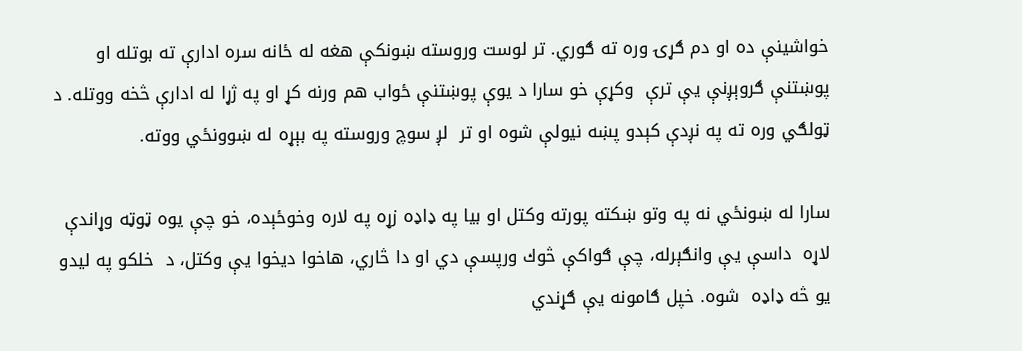خواشينې ده او دم ګړۍ وره ته ګوري. تر لوست وروسته ښونكې هغه له ځانه سره ادارې ته بوتله او پوښتنې ګروېږنې يې ترې  وكړې خو سارا د يوې پوښتنې ځواب هم ورنه كړ او په ژړا له ادارې څخه ووتله. د ټولګي وره ته په نږدې كېدو پښه نيولې شوه او تر  لږ سوچ وروسته په بېړه له ښوونځي ووته.

سارا له ښونځي نه په وتو ښكته پورته وكتل او بيا په ډاډه زړه په لاره وخوځېده، خو چې يوه ټوټه وړاندې لاړه  داسې يې وانګېرله، چې ګواكې څوك ورپسې دي او دا څاري، هاخوا ديخوا يې وكتل، د  خلكو په ليدو يو څه ډاډه  شوه. خپل ګامونه يې ګړندي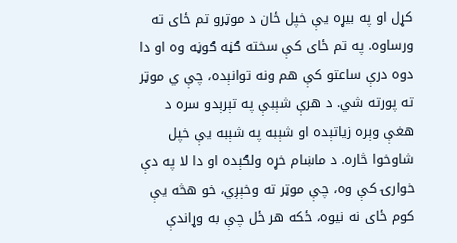كړل او په بيړه يې خپل ځان د موټرو تم ځاى ته ورساوه. په تم ځاى كې سخته ګڼه ګوڼه وه او دا دوه درې ساعتو كې هم ونه توانېده، چې ي موټر ته پورته شي. د هرې شېبې په تېرېدو سره د هغې وېره زياتېده او شېبه په شېبه يې خپل شاوخوا څاره. د ماښام خړه ولګېده او دا لا په دې خوارۍ كې وه، چې موټر ته وخېږي، خو هڅه يې كوم ځاى نه نيوه، ځكه هر ځل چې به وړاندې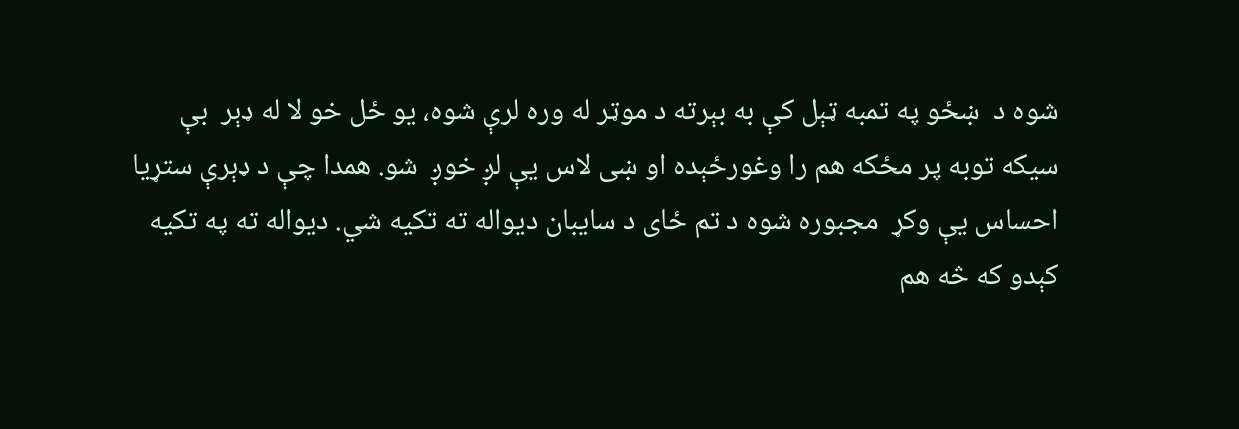شوه د  ښځو په تمبه ټېل كې به بېرته د موټر له وره لرې شوه، يو ځل خو لا له ډېر  بې سيكه توبه پر مځكه هم را وغورځېده او ښى لاس يې لږ خوږ  شو. همدا چې د ډېرې ستړيا احساس يې وكړ  مجبوره شوه د تم ځاى د سايبان ديواله ته تكيه شي. ديواله ته په تكيه كېدو كه څه هم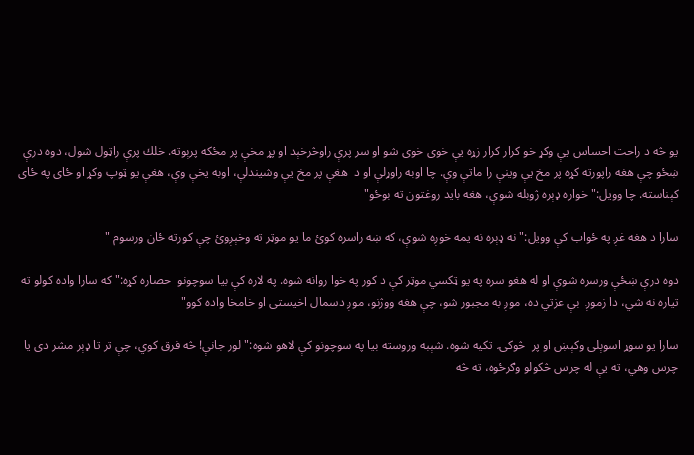يو څه د راحت احساس يې وكړ خو كرار كرار زړه يې خوى خوى شو او سر پرې راوڅرخېد او پړ مخې پر مځكه پرېوته. خلك پرې راټول شول، دوه درې ښځو چې هغه راپورته كړه پر مخ يې وينې را ماتې وې. چا اوبه راوړلې او د  هغې پر مخ يې وشيندلې، اوبه يخې وې، هغې يو ټوپ وكړ او ځاى په ځاى كېناسته. چا وويل:" خواره ډېره ژوبله شوې، هغه بايد روغتون ته بوځو"

سارا د هغه غږ په ځواب كې وويل:" نه ډېره نه يمه خوږه شوې، كه ښه راسره كوئ ما يو موټر ته وخېږوئ چې كورته ځان ورسوم "

دوه درې ښځې ورسره شوې او له هغو سره په يو ټكسي موټر كې د كور په خوا روانه شوه. په لاره كې بيا سوچونو  حصاره كړه:" كه سارا واده كولو ته تياره نه شي، دا زموږ  بې عزتي ده، موږ به مجبور شو، چې هغه ووژنو، موږ دسمال اخيستى او خامخا واده كوو"

سارا يو سوړ اسوېلى وكېښ او پر  څوكۍ  تكيه شوه. شېبه وروسته بيا په سوچونو كې لاهو شوه:" لور جانې! څه فرق كوي، چې تر تا ډېر مشر دى يا چرس وهي، ته يې له چرس څكولو وګرځوه، ته څه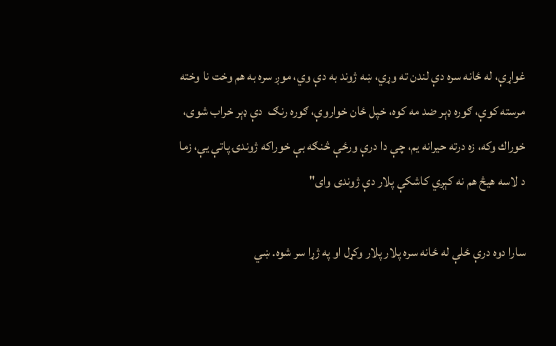غواړې، له ځانه سره دې لندن ته وړي، ښه ژوند به دې وي، موږ سره به هم وخت نا وخته مرسته كوې، ګوره ډېر ضد مه كوه، خپل ځان خواروې، ګوره رنګ  دې ډېر خراب شوى، خوراك وكه، زه درته حيرانه يم، چې دا درې ورځې څنګه بې خوراكه ژوندۍ پاتې يې، زما د لاسه هيڅ هم نه كېږي كاشكې پلار دې ژوندى واى"

سارا دوه درې ځلې له ځانه سره پلار پلار وكړل او په ژړا سر شوه. ښي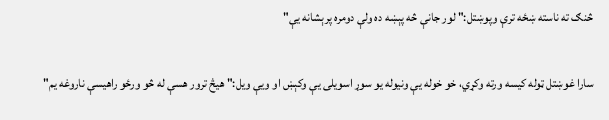څنګ ته ناسته ښځه ترې وپوښتل:" لور جانې څه پېښه ده ولې دومره پرېشانه يې"

سارا غوښتل ټوله كيسه ورته وكړي، خو خوله يې ونيوله يو سوړ اسويلى يې وكېښ او ويې ويل:" هيڅ ترور هسې له څو ورځو راهيسې ناروغه يم"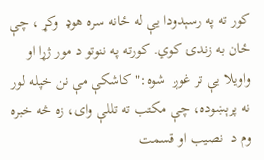كور ته په رسېدودا يې له ځانه سره هوډ  وكړ ، چې ځان به زندۍ كوي. كورته په ننوتو د مور ژړا او واويلا يې تر غوږ  شوه:" كاشكې مې نن خپله لور نه پرېښوده، چې مكتب ته تللې واى، زه څه خبره وم د  نصيب او قسمت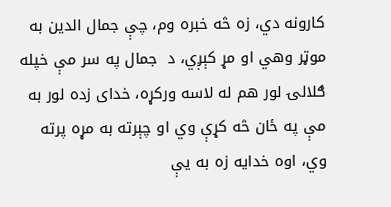كارونه دي، زه څه خبره وم، چې جمال الدين به موټر وهي او مړ كېږي، د  جمال په سر مې خپله ګلالۍ لور هم له لاسه وركړه، خداى زده لور به مې په ځان څه كړې وي او چېرته به مړه پرته وي، اوه خدايه زه به يې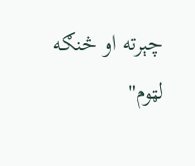چېرته او څنګه لټوم"